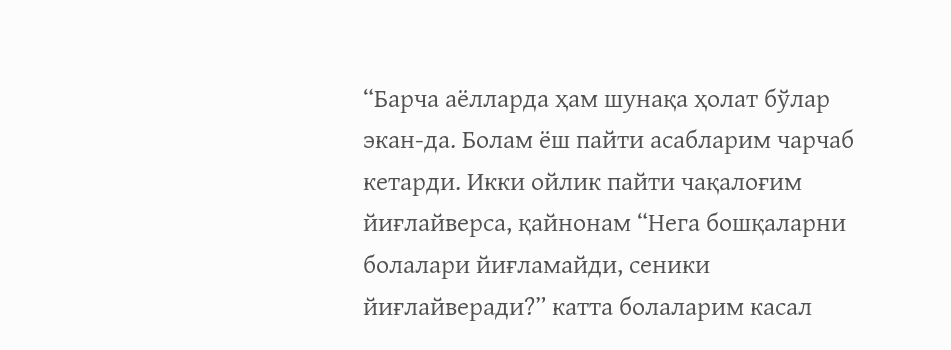“Барча аёлларда ҳам шунақа ҳолат бўлар экан-да. Болам ёш пайти асабларим чарчаб кетарди. Икки ойлик пайти чақалоғим йиғлайверса, қайнонам “Нега бошқаларни болалари йиғламайди, сеники йиғлайверади?” катта болаларим касал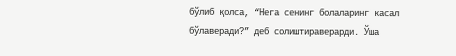бўлиб қолса, “Нега сенинг болаларинг касал бўлаверади?” деб солиштираверарди. Ўша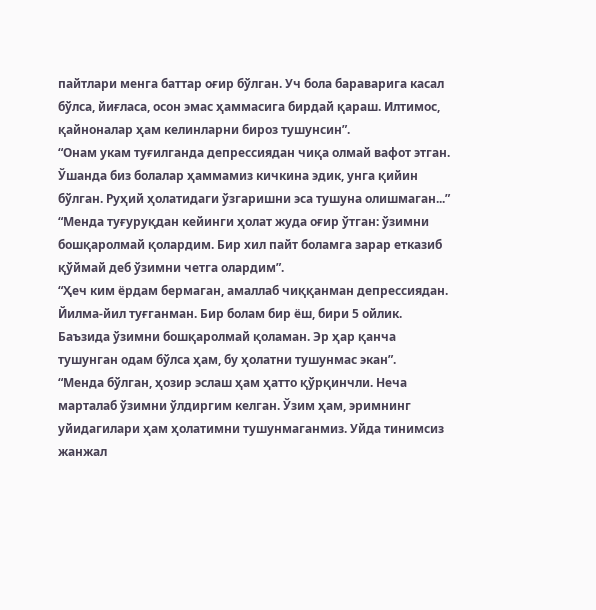пайтлари менга баттар оғир бўлган. Уч бола бараварига касал бўлса, йиғласа, осон эмас ҳаммасига бирдай қараш. Илтимос, қайноналар ҳам келинларни бироз тушунсин”.
“Онам укам туғилганда депрессиядан чиқа олмай вафот этган. Ўшанда биз болалар ҳаммамиз кичкина эдик, унга қийин бўлган. Руҳий ҳолатидаги ўзгаришни эса тушуна олишмаган...”
“Менда туғуруқдан кейинги ҳолат жуда оғир ўтган: ўзимни бошқаролмай қолардим. Бир хил пайт боламга зарар етказиб қўймай деб ўзимни четга олардим”.
“Ҳеч ким ёрдам бермаган, амаллаб чиққанман депрессиядан. Йилма-йил туғганман. Бир болам бир ёш, бири 5 ойлик. Баъзида ўзимни бошқаролмай қоламан. Эр ҳар қанча тушунган одам бўлса ҳам, бу ҳолатни тушунмас экан”.
“Менда бўлган, ҳозир эслаш ҳам ҳатто қўрқинчли. Неча марталаб ўзимни ўлдиргим келган. Ўзим ҳам, эримнинг уйидагилари ҳам ҳолатимни тушунмаганмиз. Уйда тинимсиз жанжал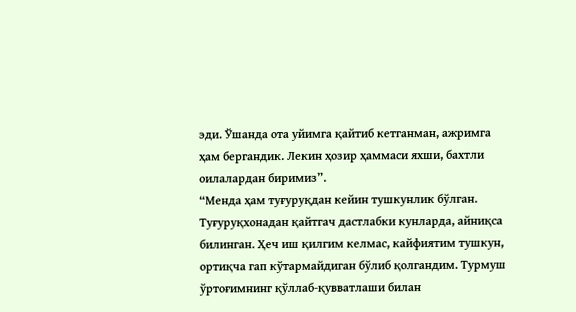эди. Ўшанда ота уйимга қайтиб кетганман, ажримга ҳам бергандик. Лекин ҳозир ҳаммаси яхши, бахтли оилалардан биримиз”.
“Менда ҳам туғуруқдан кейин тушкунлик бўлган. Туғуруқхонадан қайтгач дастлабки кунларда, айниқса билинган. Ҳеч иш қилгим келмас, кайфиятим тушкун, ортиқча гап кўтармайдиган бўлиб қолгандим. Турмуш ўртоғимнинг қўллаб-қувватлаши билан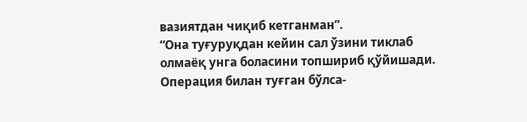вазиятдан чиқиб кетганман”.
“Она туғуруқдан кейин сал ўзини тиклаб олмаёқ унга боласини топшириб қўйишади. Операция билан туғган бўлса-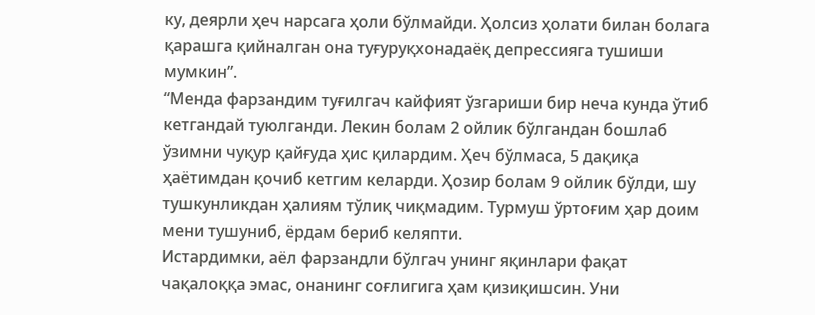ку, деярли ҳеч нарсага ҳоли бўлмайди. Ҳолсиз ҳолати билан болага қарашга қийналган она туғуруқхонадаёқ депрессияга тушиши мумкин”.
“Менда фарзандим туғилгач кайфият ўзгариши бир неча кунда ўтиб кетгандай туюлганди. Лекин болам 2 ойлик бўлгандан бошлаб ўзимни чуқур қайғуда ҳис қилардим. Ҳеч бўлмаса, 5 дақиқа ҳаётимдан қочиб кетгим келарди. Ҳозир болам 9 ойлик бўлди, шу тушкунликдан ҳалиям тўлиқ чиқмадим. Турмуш ўртоғим ҳар доим мени тушуниб, ёрдам бериб келяпти.
Истардимки, аёл фарзандли бўлгач унинг яқинлари фақат чақалоққа эмас, онанинг соғлигига ҳам қизиқишсин. Уни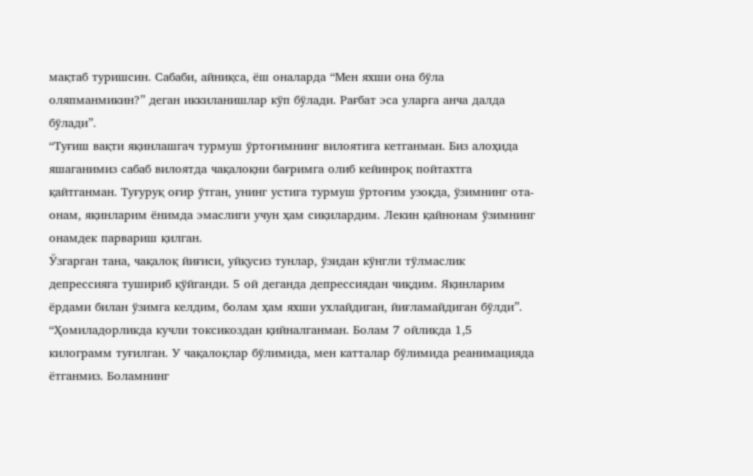мақтаб туришсин. Сабаби, айниқса, ёш оналарда “Мен яхши она бўла оляпманмикин?” деган иккиланишлар кўп бўлади. Рағбат эса уларга анча далда бўлади”.
“Туғиш вақти яқинлашгач турмуш ўртоғимнинг вилоятига кетганман. Биз алоҳида яшаганимиз сабаб вилоятда чақалоқни бағримга олиб кейинроқ пойтахтга қайтганман. Туғуруқ оғир ўтган, унинг устига турмуш ўртоғим узоқда, ўзимнинг ота-онам, яқинларим ёнимда эмаслиги учун ҳам сиқилардим. Лекин қайнонам ўзимнинг онамдек парвариш қилган.
Ўзгарган тана, чақалоқ йиғиси, уйқусиз тунлар, ўзидан кўнгли тўлмаслик депрессияга тушириб қўйганди. 5 ой деганда депрессиядан чиқдим. Яқинларим ёрдами билан ўзимга келдим, болам ҳам яхши ухлайдиган, йиғламайдиган бўлди”.
“Ҳомиладорликда кучли токсикоздан қийналганман. Болам 7 ойликда 1,5 килограмм туғилган. У чақалоқлар бўлимида, мен катталар бўлимида реанимацияда ётганмиз. Боламнинг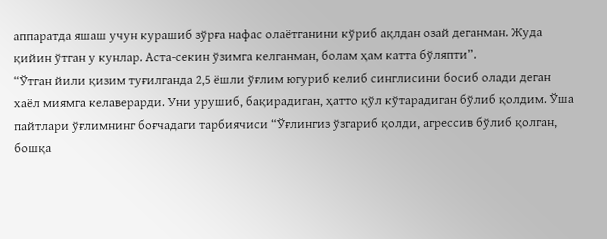аппаратда яшаш учун курашиб зўрға нафас олаётганини кўриб ақлдан озай деганман. Жуда қийин ўтган у кунлар. Аста-секин ўзимга келганман, болам ҳам катта бўляпти”.
“Ўтган йили қизим туғилганда 2,5 ёшли ўғлим югуриб келиб синглисини босиб олади деган хаёл миямга келаверарди. Уни урушиб, бақирадиган, ҳатто қўл кўтарадиган бўлиб қолдим. Ўша пайтлари ўғлимнинг боғчадаги тарбиячиси “Ўғлингиз ўзгариб қолди, агрессив бўлиб қолган, бошқа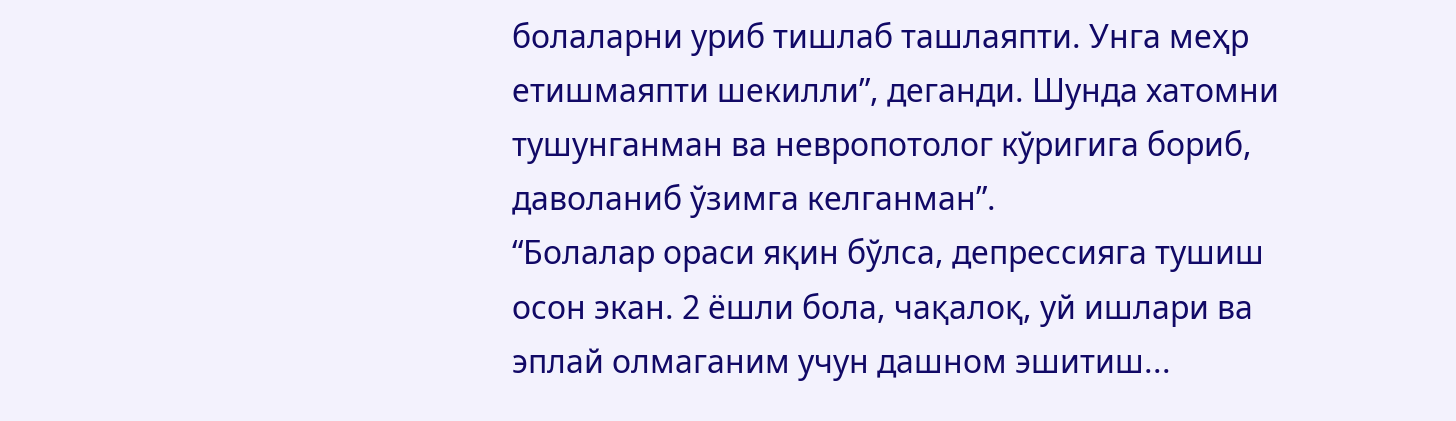болаларни уриб тишлаб ташлаяпти. Унга меҳр етишмаяпти шекилли”, деганди. Шунда хатомни тушунганман ва невропотолог кўригига бориб, даволаниб ўзимга келганман”.
“Болалар ораси яқин бўлса, депрессияга тушиш осон экан. 2 ёшли бола, чақалоқ, уй ишлари ва эплай олмаганим учун дашном эшитиш...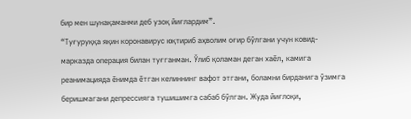бир мен шунақаманми деб узоқ йиғлардим”.
“Туғуруққа яқин коронавирус юқтириб аҳволим оғир бўлгани учун ковид-марказда операция билан туғганман. Ўлиб қоламан деган хаёл, камига реанимацияда ёнимда ётган келиннинг вафот этгани, боламни бирданига ўзимга беришмагани депрессияга тушишимга сабаб бўлган. Жуда йиғлоқи,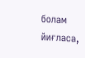болам йиғласа,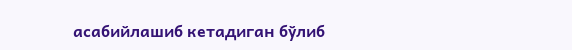асабийлашиб кетадиган бўлиб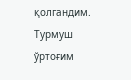қолгандим. Турмуш ўртоғим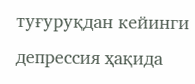туғуруқдан кейинги депрессия ҳақида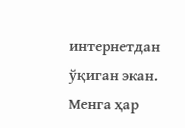интернетдан ўқиган экан. Менга ҳар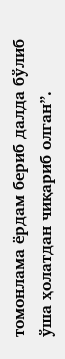томонлама ёрдам бериб далда бўлиб ўша ҳолатдан чиқариб олган”.